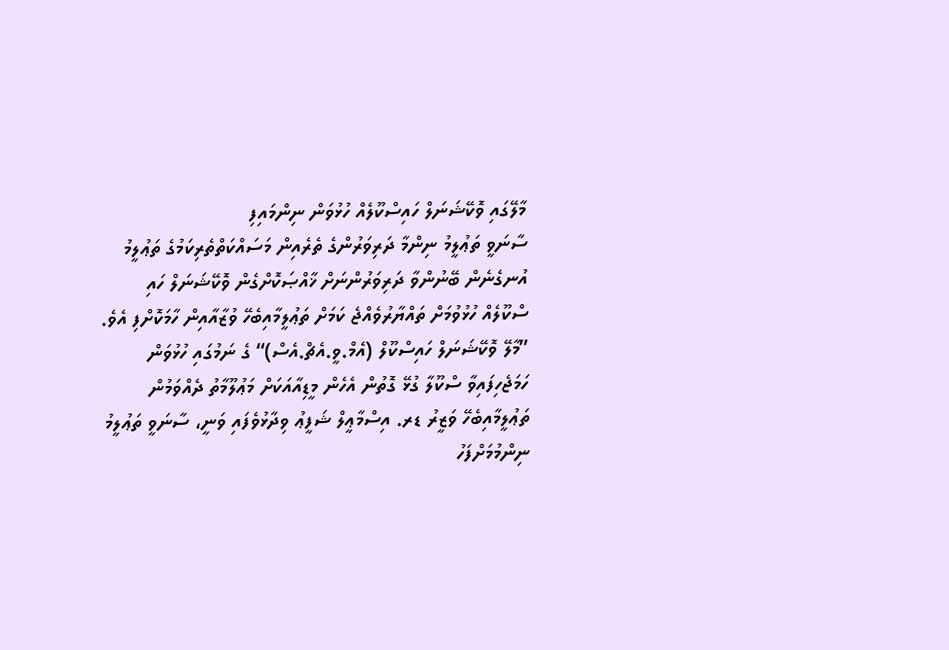މާލޭގައި ވޮކޭޝަނަލް ހައިސްކޫލެއް ހުޅުވަން ނިންމައިފި
ސާނަވީ ތަޢުލީމު ނިންމާ ދަރިވަރުންގެ ތެރެއިން މަސައްކަތްތެރިކަމުގެ ތަޢުލީމު އުނގެނެން ބޭނުންވާ ދަރިވަރުންނަށް ޚާއްޞަކޮށްގެން ވޮކޭޝަނަލް ހައި ސްކޫލެއް ހުޅުވުމަށް ތައްޔާރުވެއްޖެ ކަމަށް ތަޢުލީމާއިބެހޭ ވުޒާއާއިން ހާމަކޮށްފި އެވެ.
”މާލޭ ވޮކޭޝަނަލް ހައިސްކޫލް (އެމް.ވީ.އެޗް.އެސް)“ ގެ ނަމުގައި ހުޅުވަން ހަމަޖެހިފައިވާ ސްކޫލާ ގުޅޭ ގޮތުން އެހެން މީޑިއާއަކަށް މަޢުލޫމާތު ދެއްވަމުން ތަޢުލީމާއިބެހޭ ވަޒީރު ޑރ. އިސްމާޢީލް ޝަފީޢު ވިދާޅުވެފައި ވަނީ، ސާނަވީ ތަޢުލީމު ނިންމުމަށްފަހު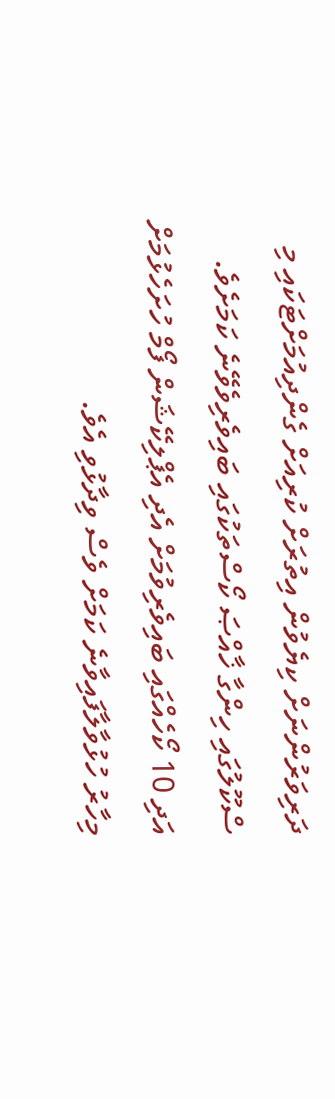ދަރިވަރުންނަށް ކިޔެވުން އިތުރަށް ކުރިއަށް ގެންދިއުމަށްޓަކައި މި ސްކޫލުގައި ހިންގާ ޚާއްޞަ ކޯސްތަކުގައި ބައިވެރިވެވޭނެ ކަމަށެވެ. އަދި 10 ކޯހެއްގައި ބައިވެރިވުމަށް އެދި އެޕްލިކޭޝަން ފޯމް ހުށަހެޅުމަށް މިހާރު ހުޅުވާލާފައިވާނެ ކަމަށް ވެސް ވިދާޅުވި އެވެ.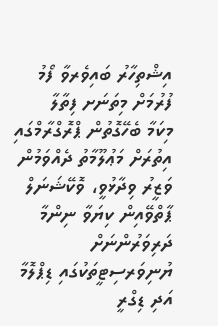އިޝްތިހާރު ބައިވެރވާ ފޯމު ފުރުމަށް މިތަނަށ ފިތާލާ
މިކަމާ ބެހޭގޮތުން ޕްރޮގްރާމްގައި އިތުރަށް މަޢުލޫމާތު ދެއްވަމުން  ވަޒީރު ވިދާޅުވީ، ވޮކޭޝަނަލް ޕާތްވޭއިން ކިޔަވާ ނިންމާ ދަރިވަރުންނަށް ޔުނިވަރސިޓީތަކުގައި ޑިޕްލޮމާ އަދި ޑިގްރީ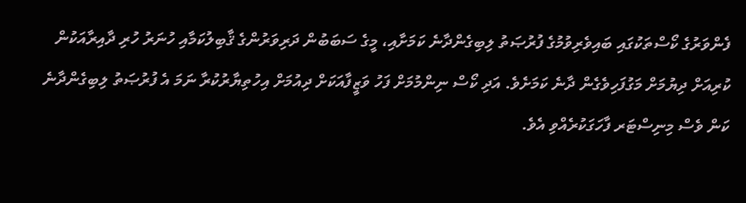ފެންވަރުގެ ކޯސްތަކުގައި ބައިވެރިވުމުގެ ފުރުޞަތު ލިބިގެންދާނެ ކަމަށާއި، މީގެ ސަބަބުން ދަރިވަރުންގެ ޤާބިލުކަމާއި ހުނަރު ހުރި ދާއިރާއަކުން ކުރިއަށް ދިޔުމަށް މަގުފަހިވެގެން ދާނެ ކަމަށެވެ. އަދި ކޯސް ނިންމުމަށް ފަހު ވަޒީފާއަކަށް ދިއުމަށް އިހުތިޔާރުކުރާ ނަމަ އެ ފުރުޞަތު ލިބިގެންދާނެ ކަން ވެސް މިނިސްޓަރ ފާހަގަކުރެއްވި އެވެ.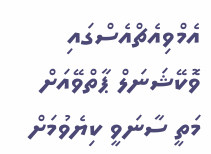އެމްވިއެޗްއެސްގައި ވޮކޭޝަނަލް ޕާތްވޭއަށް މަތީ ސާނަވީ ކިޔެވުމަށް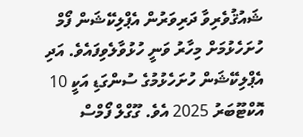ޝައުޤުވެރިވާ ދަރިވަރުން އެޕްލިކޭޝަން ފޯމް ހުށަހެޅުމަށް މިހާރު ވަނީ ހުޅުވާލެވިފައެވެ. އަދި އެޕްލިކޭޝަން ހުށަހެޅުމުގެ ސުންގަޑި އަކީ 10 އޮކްޓޫބަރު 2025 އެވެ. ގޫގްލް ފޯމްސް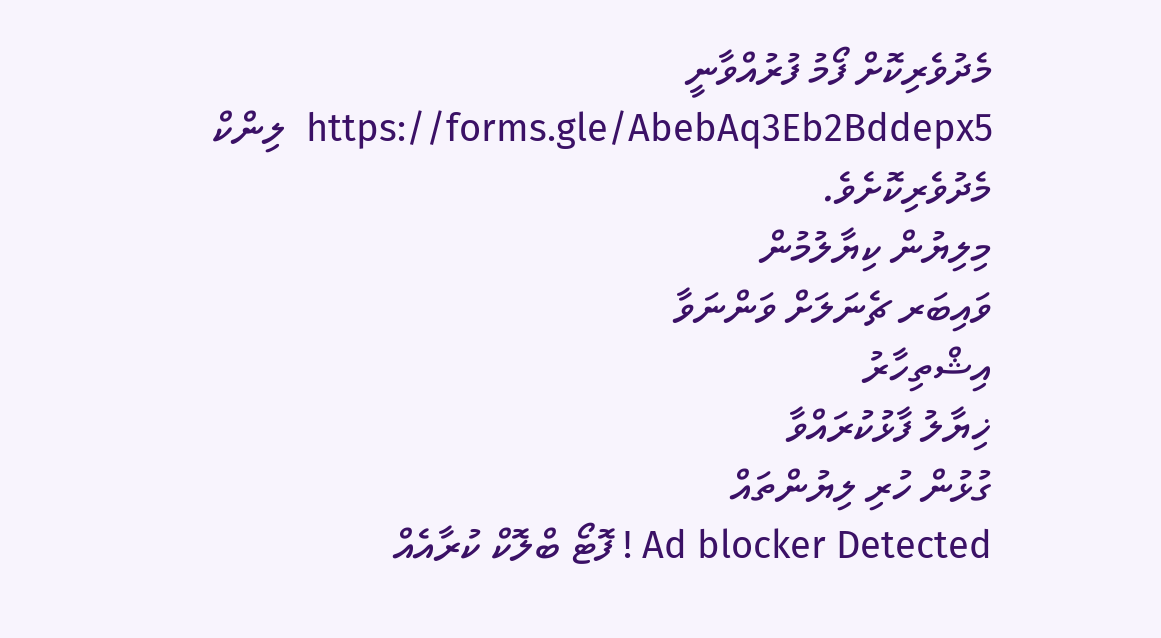މެދުވެރިކޮށް ފޯމު ފުރުއްވާނީ https://forms.gle/AbebAq3Eb2Bddepx5  ލިންކް މެދުވެރިކޮށެވެ.
މިލިޔުން ކިޔާލުމުން
ވައިބަރ ޗެނަލަށް ވަންނަވާ
އިޝްތިހާރު
ޚިޔާލު ފާޅުކުރައްވާ
ގުޅުން ހުރި ލިޔުންތައް
Ad blocker Detected ! ފޮޓޯ ބްލޮކް ކުރާއެއް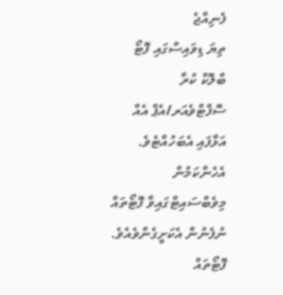ފެނިއްޖެ
ތިޔަ ޑިވައިސްގައި ފޮޓޯ ބްލޮކް ކުރާ ސޮފްޓްވެއަރ/އެޕް އެއް އަޅާފައި އެބަހުއްޓެވެ. އެހެންކަމުން މިވެބްސައިޓްގައިވާ ފޮޓޯތައް ނުފެނުން އެކަށީގެންވެއެވެ. ފޮޓޯތައް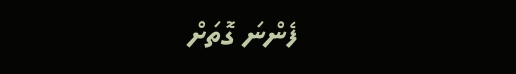ފެންނަ ގޮތަށް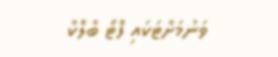ވަނުމަށްޓަކައި ފޮޓޯ ބްލޮކް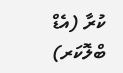ކުރާ (އެޑް ބްލޮކަރ)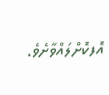އޮފކޮށްލައްވާށެވެ.